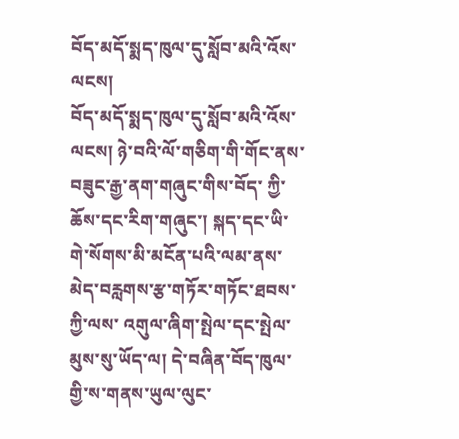བོད་མདོ་སྨད་ཁུལ་དུ་སློབ་མའི་འོས་ལངས།
བོད་མདོ་སྨད་ཁུལ་དུ་སློབ་མའི་འོས་ལངས། ཉེ་བའི་ལོ་གཅིག་གི་གོང་ནས་བཟུང་རྒྱ་ནག་གཞུང་གིས་བོད་ ཀྱི་ཆོས་དང་རིག་གཞུང་། སྐད་དང་ཡི་གེ་སོགས་མི་མངོན་པའི་ལམ་ནས་མེད་བརླགས་རྩ་གཏོར་གཏོང་ཐབས་ཀྱི་ལས་ འགུལ་ཞིག་སྤེལ་དང་སྤེལ་མུས་སུ་ཡོད་ལ། དེ་བཞིན་བོད་ཁུལ་གྱི་ས་གནས་ཡུལ་ལུང་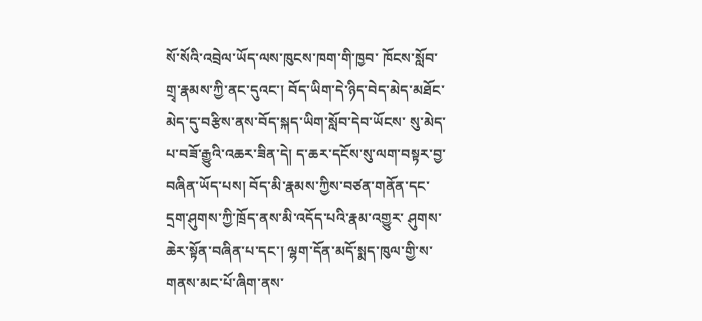སོ་སོའི་འབྲེལ་ཡོད་ལས་ཁུངས་ཁག་གི་ཁྱབ་ ཁོངས་སློབ་གྲྭ་རྣམས་ཀྱི་ནང་དུའང་། བོད་ཡིག་དེ་ཉིད་བེད་མེད་མཐོང་མེད་དུ་བརྩིས་ནས་བོད་སྐད་ཡིག་སློབ་དེབ་ཡོངས་ སུ་མེད་པ་བཟོ་རྒྱུའི་འཆར་ཟིན་དེ། ད་ཆར་དངོས་སུ་ལག་བསྟར་བྱ་བཞིན་ཡོད་པས། བོད་མི་རྣམས་ཀྱིས་བཙན་གནོན་དང་དྲག་ཤུགས་ཀྱི་ཁྲོད་ནས་མི་འདོད་པའི་རྣམ་འགྱུར་ ཤུགས་ཆེར་སྟོན་བཞིན་པ་དང་། ལྷག་དོན་མདོ་སྨད་ཁུལ་གྱི་ས་གནས་མང་པོ་ཞིག་ནས་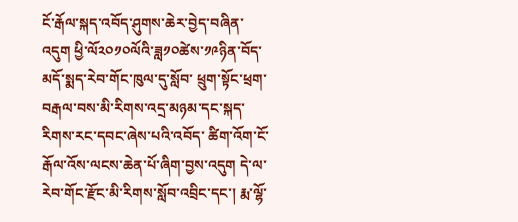ངོ་རྒོལ་སྐད་འབོད་ཤུགས་ཆེར་བྱེད་བཞིན་འདུག ཕྱི་ལོ༢༠༡༠ལོའི་ཟླ༡༠ཚེས་༡༩ཉིན་བོད་མདོ་སྨད་རེབ་གོང་ཁུལ་དུ་སློབ་ ཕྲུག་སྟོང་ཕྲག་བརྒལ་བས་མི་རིགས་འདྲ་མཉམ་དང་སྐད་རིགས་རང་དབང་ཞེས་པའི་འབོད་ ཚིག་འོག་ངོ་རྒོལ་འོས་ལངས་ཆེན་པོ་ཞིག་བྱས་འདུག དེ་ལ་རེབ་གོང་རྫོང་མི་རིགས་སློབ་འབྲིང་དང་། རྨ་ལྷོ་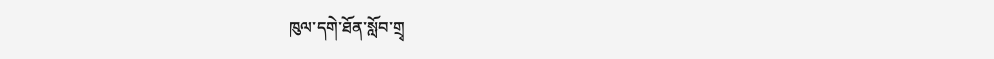ཁུལ་དགེ་ཐོན་སློབ་གྲྭ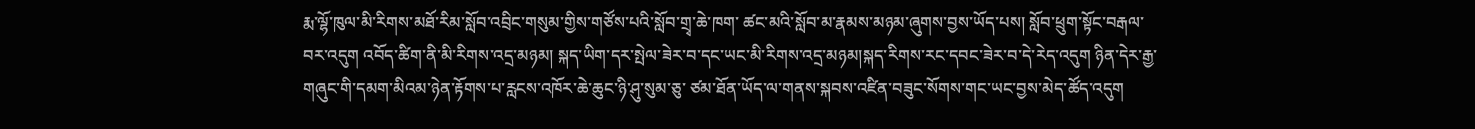རྨ་ལྷོ་ཁུལ་མི་རིགས་མཐོ་རིམ་སློབ་འབྲིང་གསུམ་གྱིས་གཙོས་པའི་སློབ་གྲྭ་ཆེ་ཁག་ ཚང་མའི་སློབ་མ་རྣམས་མཉམ་ཞུགས་བྱས་ཡོད་པས། སློབ་ཕྲུག་སྟོང་བརྒལ་བར་འདུག འབོད་ཚིག་ནི་མི་རིགས་འདྲ་མཉམ། སྐད་ཡིག་དར་སྤེལ་ཟེར་བ་དང་ཡང་མི་རིགས་འདྲ་མཉམ།སྐད་རིགས་རང་དབང་ཟེར་བ་དེ་རེད་འདུག ཉིན་དེར་རྒྱ་གཞུང་གི་དམག་མིའམ་ཉེན་རྟོགས་པ་རླངས་འཁོར་ཆེ་ཆུང་ཉི་ཤུ་སུམ་ཅུ་ ཙམ་ཐོན་ཡོད་ལ་གནས་སྐབས་འཛིན་བཟུང་སོགས་གང་ཡང་བྱས་མེད་ཚོད་འདུག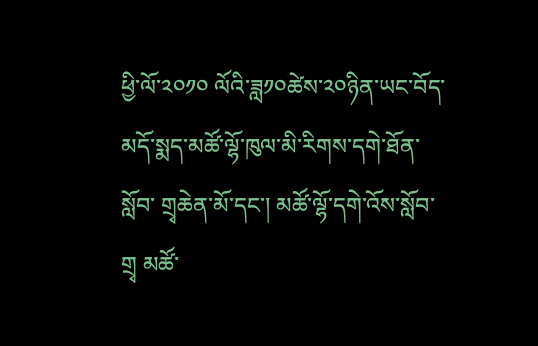ཕྱི་ལོ་༢༠༡༠ ལོའི་ཟླ༡༠ཚེས་༢༠ཉིན་ཡང་བོད་མདོ་སྨད་མཚོ་ལྷོ་ཁུལ་མི་རིགས་དགེ་ཐོན་སློབ་ གྲྭཆེན་མོ་དང་། མཚོ་ལྷོ་དགེ་འོས་སློབ་གྲྭ མཚོ་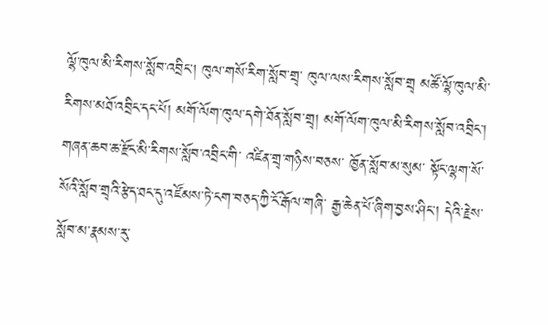ལྷོ་ཁུལ་མི་རིགས་སློབ་འབྲིང་། ཁུལ་གསོ་རིག་སློབ་གྲྭ་ ཁུལ་ལས་རིགས་སློབ་གྲྭ མཚོ་ལྷོ་ཁུལ་མི་རིགས་མཐོ་འབྲིང་དང་པོ། མགོ་ལོག་ཁུལ་དགེ་ཐོན་སློབ་གྲྭ། མགོ་ལོག་ཁུལ་མི་རིགས་སློབ་འབྲིང་། གཞན་ཆབ་ཆ་རྫོང་མི་རིགས་སློབ་འབྲིང་གི་ འཛིན་གྲྭ་གཉིས་བཅས་ ཁྱོན་སློབ་མ་སུམ་ སྟོང་ལྷག་སོ་སོའི་སློབ་གྲྭའི་རྩེད་ཐང་དུ་འཛོམས་ཏེ་ངག་བཅད་ཀྱི་ངོ་རྒོལ་གཞི་ རྒྱ་ཆེན་པོ་ཞིག་བྱས་ཤིང་། དེའི་རྗེས་སློབ་མ་རྣམས་རུ་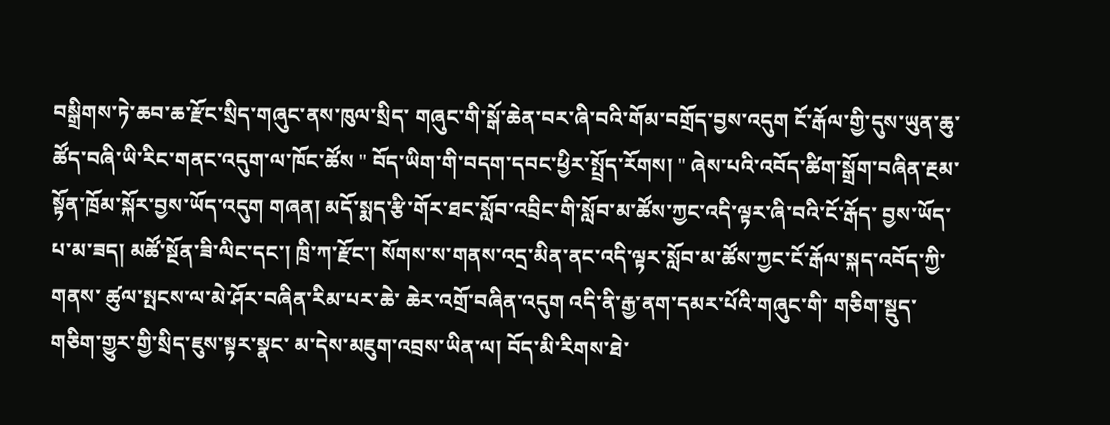བསྒྲིགས་ཏེ་ཆབ་ཆ་རྫོང་སྲིད་གཞུང་ནས་ཁུལ་སྲིད་ གཞུང་གི་སྒོ་ཆེན་བར་ཞི་བའི་གོམ་བགྲོད་བྱས་འདུག ངོ་རྒོལ་གྱི་དུས་ཡུན་ཆུ་ཚོད་བཞི་ཡི་རིང་གནང་འདུག་ལ་ཁོང་ཚོས " བོད་ཡིག་གི་བདག་དབང་ཕྱིར་སྤྲོད་རོགས། " ཞེས་པའི་འབོད་ཚིག་སྒྲོག་བཞིན་རྔམ་སྟོན་ཁྲོམ་སྐོར་བྱས་ཡོད་འདུག གཞན། མདོ་སྨད་རྩི་གོར་ཐང་སློབ་འབྲིང་གི་སློབ་མ་ཚོས་ཀྱང་འདི་ལྟར་ཞི་བའི་ངོ་རྒོད་ བྱས་ཡོད་པ་མ་ཟད། མཚོ་སྔོན་ཟི་ལིང་དང་། ཁྲི་ཀ་རྫོང་། སོགས་ས་གནས་འདྲ་མིན་ནང་འདི་ལྟར་སློབ་མ་ཚོས་ཀྱང་ངོ་རྒོལ་སྐད་འབོད་ཀྱི་གནས་ ཚུལ་སྤངས་ལ་མེ་ཤོར་བཞིན་རིམ་པར་ཆེ་ ཆེར་འགྲོ་བཞིན་འདུག འདི་ནི་རྒྱ་ནག་དམར་པོའི་གཞུང་གི་ གཅིག་སྡུད་གཅིག་གྱུར་གྱི་སྲིད་ཇུས་སྟར་སྣང་ མ་དེས་མཇུག་འབྲས་ཡིན་ལ། བོད་མི་རིགས་ཐེ་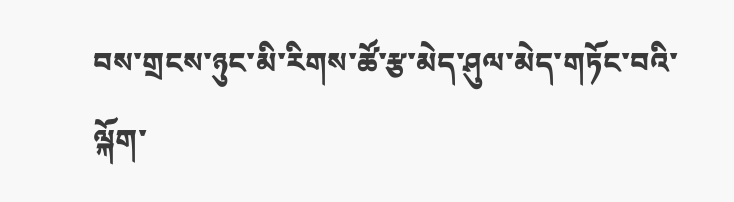བས་གྲངས་ཉུང་མི་རིགས་ཚོ་རྩ་མེད་ཤུལ་མེད་གཏོང་བའི་ལྐོག་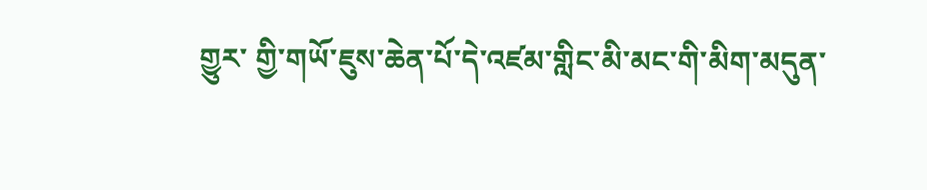གྱུར་ གྱི་གཡོ་ཇུས་ཆེན་པོ་དེ་འཛམ་གླིང་མི་མང་གི་མིག་མདུན་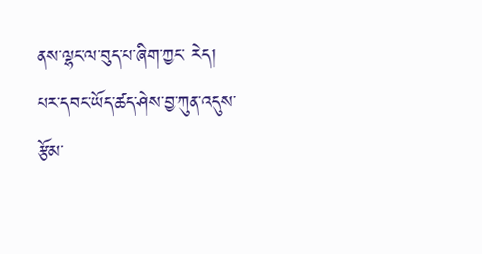ནས་ལྷང་ལ་བུད་པ་ཞིག་ཀྱང་ རེད།
པར་དབང་ཡོད་ཚད་ཤེས་བྱ་ཀུན་འདུས་རྩོམ་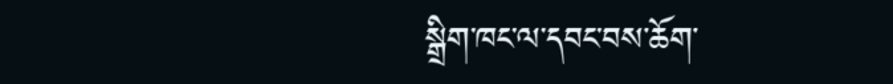སྒྲིག་ཁང་ལ་དབང་བས་ཆོག་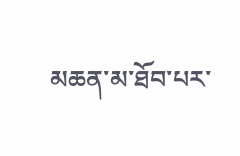མཆན་མ་ཐོབ་པར་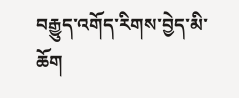བརྒྱུད་འགོད་རིགས་བྱེད་མི་ཆོག